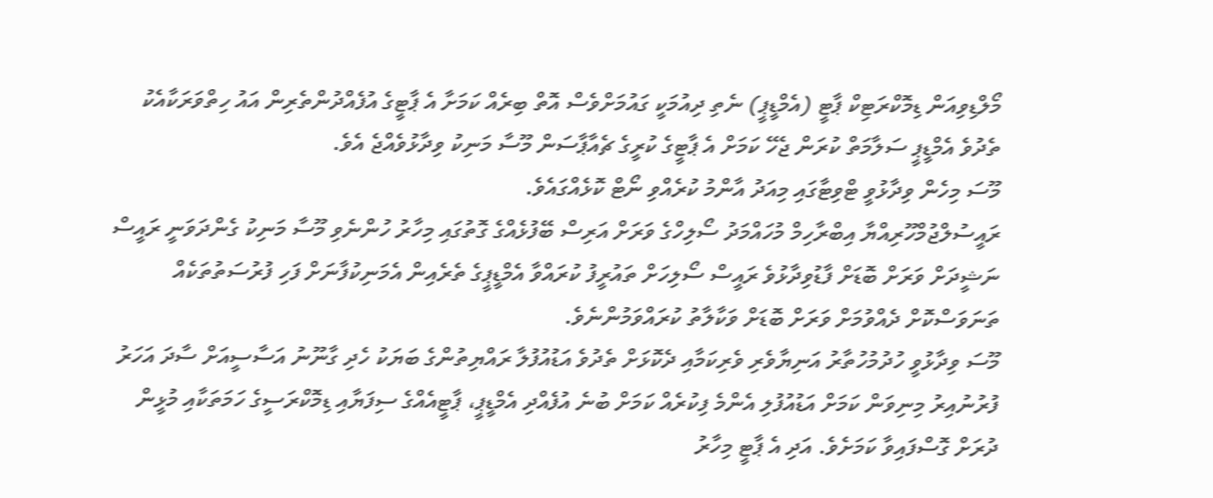މޯލްޑިވިއަން ޑިމޮކްރަޓިކް ޕާޓީ (އެމްޑީޕީ) ނެތި ދިއުމަކީ ގައުމަށްވެސް އޮތް ބިރެއް ކަމަށާ އެ ޕާޓީގެ އުފެއްދުންތެރިން އައު ހިތްވަރަކާއެކު ތެދުވެ އެމްޑީޕީ ސަލާމަތް ކުރަން ޖެހޭ ކަމަށް އެ ޕާޓީގެ ކުރީގެ ޗެއާޕާސަން މޫސާ މަނިކު ވިދާޅުވެއްޖެ އެވެ.
މޫސަ މިހެން ވިދާޅުވީ ޓްވިޓާގައި މިއަދު އާންމު ކުރެއްވި ނޯޓް ކޮޅެއްގައެވެ.
ރައީސުލްޖުމްހޫރިއްޔާ އިބްރާހިމް މުހައްމަދު ސޯލިހްގެ ވަރަށް އަރިސް ބޭފުޅެއްގެ ގޮތުގައި މިހާރު ހުންނެވި މޫސާ މަނިކު ގެންދަވަނީ ރައީސް ނަޝީދަށް ވަރަށް ބޮޑަށް ފާޑުވިދާޅުވެ ރައީސް ސޯލިހަށް ތައުރީފު ކުރައްވާ އެމްޑީޕީގެ ތެރެއިން އެމަނިކުފާނަށް ފަހި ފުރުސަތުތަކެއް ތަނަވަސްކޮށް ދެއްވުމަށް ވަރަށް ބޮޑަށް ވަކާލާތު ކުރައްވަމުންނެވެ.
މޫސަ ވިދާޅުވީ ހުދުމުހުތާރު އަނިޔާވެރި ވެރިކަމާއި ދެކޮޅަށް ތެދުވެ އަޑުއުފުލާ ރައްޔިތުންގެ ބަޔަކު ހެދި ގާނޫނު އަސާސީއަށް ސާދަ އަހަރު ފުރުނުއިރު މިނިވަން ކަމަށް އަޑުއުފުލި އެންމެ ފިކުރެއް ކަމަށް ބުނެ އުފެއްދި އެމްޑީޕީ، ޕާޓީއެއްގެ ސިފަޔާއި ޑިމޮކްރަސީގެ ހަމަތަކާއި މުޅީން ދުރަށް ގޮސްފައިވާ ކަމަށެވެ. އަދި އެ ޕާޓީ މިހާރު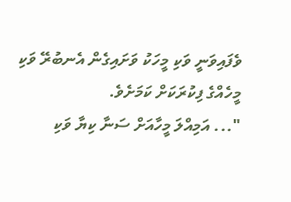ވެފައިވަނީ ވަކި މީހަކު ވަށައިގެން އެނބުރޭ ވަކި މީހެއްގެ ފިކުރަކަށް ކަމަށެވެ.
"... އަމިއްލަ މީހާއަށް ސަނާ ކިޔާ ވަކި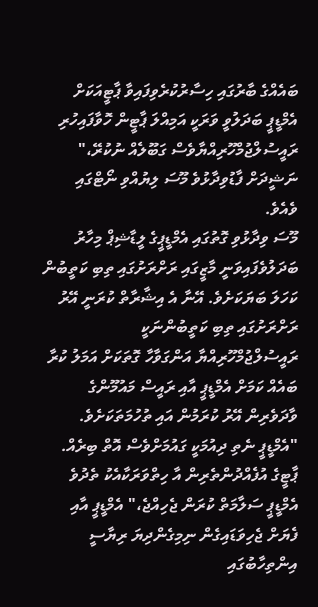ބައެއްގެ ބާރުގައި ހިސާރުކުރެވިފައިވާ ޕާޓީއަކަށް އެމްޑީޕީ ބަދަލުވީ ވަރަކީ އަމިއްލަ ޕާޓީން ހޮވާފައިހުރި ރައީސުލްޖުމްހޫރިއްޔާވެސް ގަބޫލެއް ނުކުރޭ،" ނަޝީދަށް ފާޑުވިދާޅުވެ މޫސަ ލިޔުއްވި ނޯޓްގައި ވެއެވެ.
މޫސަ ވިދާޅުވި ގޮތުގައި އެމްޑީޕީގެ ލީޑާޝިޕް މިހާރު ބަދަލުވެފައިވަނީ މާޒީގައި ރަށްރަށުގައި ތިބި ކަތީބުން ކަހަލަ ބަޔަކަށެވެ. އޭނާ އެ އިޝާރާތް ކުރަނީ އޭރު ރަށްރަށުގައި ތިބި ކަތީބުންނަކީ ރައީސުލްޖުމްހޫރިއްޔާ އަންގަވާހާ ގޮތަކަށް އަމަލު ކުރާ ބައެއް ކަމަށް އެމްޑީޕީ އާއި ރައީސް މައުމޫންގެ ވާދަވެރިން އޭރު ކުރަމުން އައި ތުހުމަތަކަށެވެ.
"އެމްޑީޕީ ނެތި ދިއުމަކީ ގައުމަށްވެސް އޮތް ބިރެއް. ޕާޓީގެ އުފެއްދުންތެރިން އާ ހިތްވަރަކާއެކު ތެދުވެ އެމްޑީޕީ ސަލާމަތް ކުރަން ޖެހިއްޖެ،" އެމްޑީޕީ އާއި ފެޔަށް ޖެހިވަޑައިގެން ނިމިގެންދިޔަ ރިޔާސީ އިންތިހާބުގައި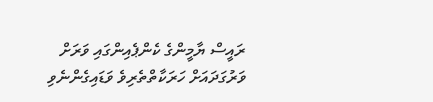ރައީސް ޔާމީންގެ ކެންޕެއިންގައި ވަރަށް ވަރުގަދައަށް ހަރަކާތްތެރިވެ ވަޑައިގެންނެވި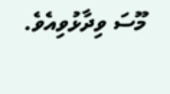މޫސަ ވިދާޅުވިއެވެ.